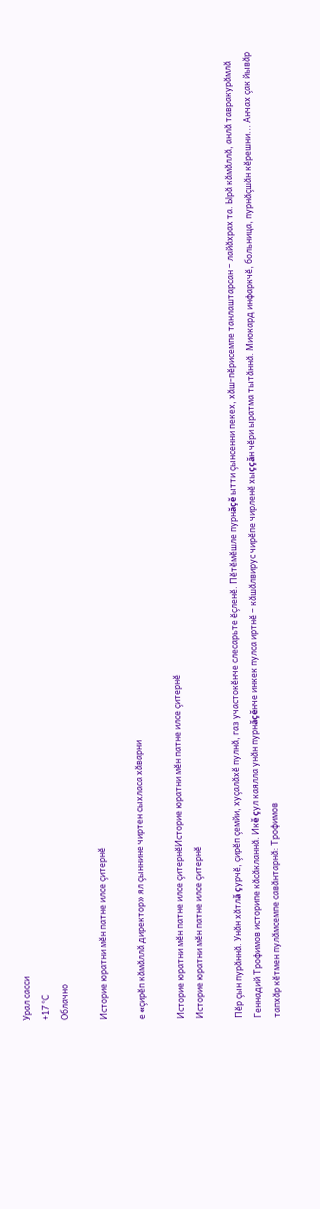Урал сасси
+17 °С
Облачно

Историе юратни мĕн патне илсе çитернĕ

е «çирĕп кăмăллă директор» ял çыннине чиртен сыхласа хăварни

Историе юратни мĕн патне илсе çитернĕИсторие юратни мĕн патне илсе çитернĕ
Историе юратни мĕн патне илсе çитернĕ

Пĕр çын пурăннă. Унăн хăтлă çурчĕ, çирĕп çемйи, хуçалăхĕ пулнă, газ участокĕнче слесарьте ĕçленĕ. Пĕтĕмĕшле пурнăçĕ ытти çынсенни пекех, хăш-пĕрисемпе танлаштарсан – лайăхрах та. Ырă кăмăллă, анлă тавракурăмлă Геннадий Трофимов историпе кăсăкланнă. Икĕ çул каялла унăн пурнăçĕнче инкек пулса иртнĕ – кăшăлвирус чирĕпе чирленĕ хыççăн чĕри ыратма тытăннă. Миокард инфаркчĕ, больница, пурнăçшăн кĕрешни... Анчах çак йывăр тапхăр кĕтмен пулăмсемпе савăнтарнă: Трофимов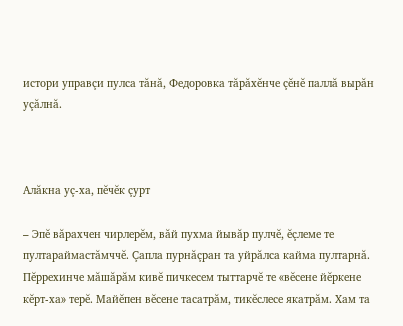истори управçи пулса тăнă, Федоровка тăрăхĕнче çĕнĕ паллă вырăн уçăлнă.



Алăкна уç-ха, пĕчĕк çурт

– Эпĕ вăрахчен чирлерĕм, вăй пухма йывăр пулчĕ, ĕçлеме те пултараймастăмччĕ. Çапла пурнăçран та уйрăлса кайма пултарнă. Пĕррехинче мăшăрăм кивĕ пичкесем тыттарчĕ те «вĕсене йĕркене кĕрт-ха» терĕ. Майĕпен вĕсене тасатрăм, тикĕслесе якатрăм. Хам та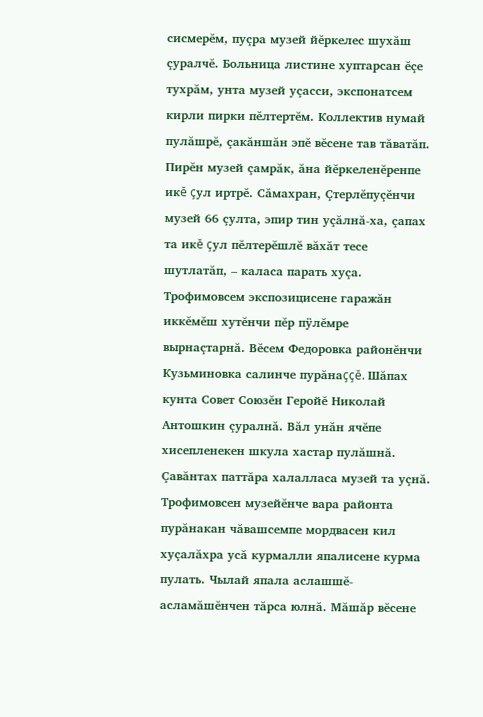сисмерĕм, пуçра музей йĕркелес шухăш çуралчĕ. Больница листине хуптарсан ĕçе тухрăм, унта музей уçасси, экспонатсем кирли пирки пĕлтертĕм. Коллектив нумай пулăшрĕ, çакăншăн эпĕ вĕсене тав тăватăп. Пирĕн музей çамрăк, ăна йĕркеленĕренпе икĕ çул иртрĕ. Сăмахран, Çтерлĕпуçĕнчи музей 66 çулта, эпир тин уçăлнă-ха, çапах та икĕ çул пĕлтерĕшлĕ вăхăт тесе шутлатăп, – каласа парать хуçа.
Трофимовсем экспозицисене гаражăн иккĕмĕш хутĕнчи пĕр пÿлĕмре вырнаçтарнă. Вĕсем Федоровка районĕнчи Кузьминовка салинче пурăнаççĕ. Шăпах кунта Совет Союзĕн Геройĕ Николай Антошкин çуралнă. Вăл унăн ячĕпе хисепленекен шкула хастар пулăшнă. Çавăнтах паттăра халалласа музей та уçнă. Трофимовсен музейĕнче вара районта пурăнакан чăвашсемпе мордвасен кил хуçалăхра усă курмалли япалисене курма пулать. Чылай япала аслашшĕ-асламăшĕнчен тăрса юлнă. Мăшăр вĕсене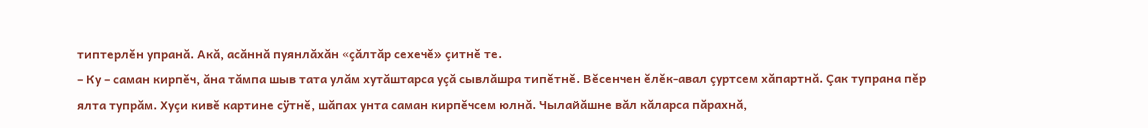типтерлĕн упранă. Акă, асăннă пуянлăхăн «çăлтăр сехечĕ» çитнĕ те.
– Ку – саман кирпĕч, ăна тăмпа шыв тата улăм хутăштарса уçă сывлăшра типĕтнĕ. Вĕсенчен ĕлĕк-авал çуртсем хăпартнă. Çак тупрана пĕр ялта тупрăм. Хуçи кивĕ картине сÿтнĕ, шăпах унта саман кирпĕчсем юлнă. Чылайăшне вăл кăларса пăрахнă,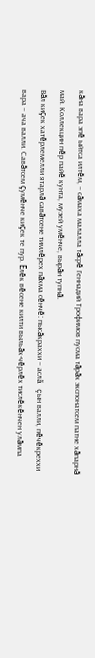кăна вара эпĕ ыйтса илтĕм, – сăмаха малалла тăсрĕ Геннадий Трофимов пусма тăрăх экспонатсем патне хăпарнă май. Коллекцин пĕр пайĕ кунта, музей умĕнче, вырăн тупнă.
Вăл киçек хатĕрлемелли ятарлă савăтсене тимлĕрех пăхма сĕнчĕ: пысăкраххи – аслă çын валли, пĕчĕкреххи вара – ача валли. Савăтсем çумĕнче киçек те пур. Ĕлĕк вĕсене килти выльăх-чĕрлĕх тислĕкĕнчен улăмпа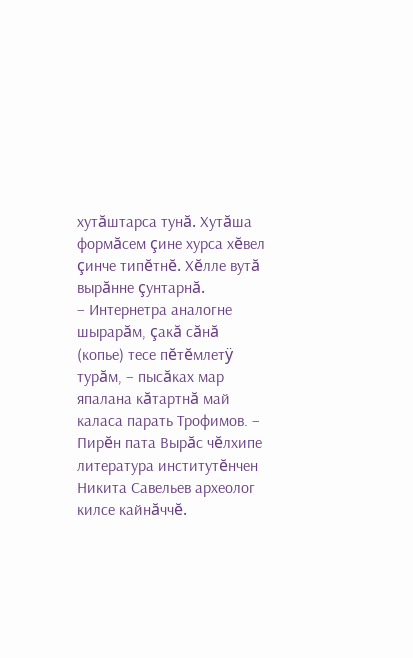хутăштарса тунă. Хутăша формăсем çине хурса хĕвел çинче типĕтнĕ. Хĕлле вутă вырăнне çунтарнă.
– Интернетра аналогне шырарăм, çакă сăнă (копье) тесе пĕтĕмлетÿ турăм, – пысăках мар япалана кăтартнă май каласа парать Трофимов. – Пирĕн пата Вырăс чĕлхипе литература институтĕнчен Никита Савельев археолог килсе кайнăччĕ.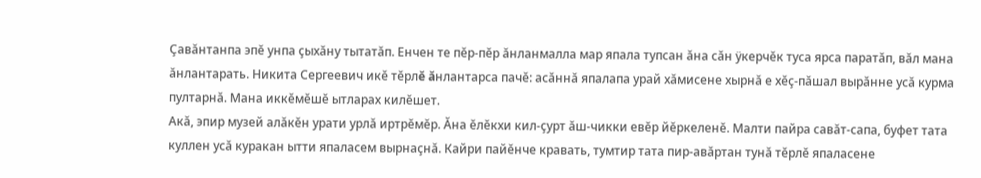Çавăнтанпа эпĕ унпа çыхăну тытатăп. Енчен те пĕр-пĕр ăнланмалла мар япала тупсан ăна сăн ÿкерчĕк туса ярса паратăп, вăл мана ăнлантарать. Никита Сергеевич икĕ тĕрлĕ ăнлантарса пачĕ: асăннă япалапа урай хăмисене хырнă е хĕç-пăшал вырăнне усă курма пултарнă. Мана иккĕмĕшĕ ытларах килĕшет.
Акă, эпир музей алăкĕн урати урлă иртрĕмĕр. Ăна ĕлĕкхи кил-çурт ăш-чикки евĕр йĕркеленĕ. Малти пайра савăт-сапа, буфет тата куллен усă куракан ытти япаласем вырнаçнă. Кайри пайĕнче кравать, тумтир тата пир-авăртан тунă тĕрлĕ япаласене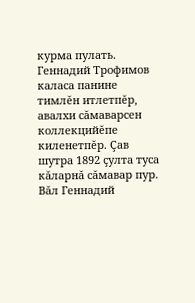курма пулать.
Геннадий Трофимов каласа панине тимлĕн итлетпĕр, авалхи сăмаварсен коллекцийĕпе киленетпĕр. Çав шутра 1892 çулта туса кăларнă сăмавар пур. Вăл Геннадий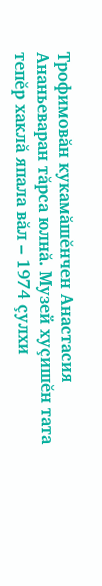Трофимовăн кукамăшĕнчен Анастасия Ананьеваран тăрса юлнă. Музей хуçишĕн тата тепĕр хаклă япала вăл – 1974 çулхи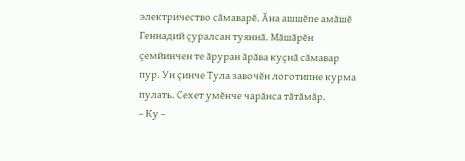электричество сăмаварĕ. Ăна ашшĕпе амăшĕ Геннадий çуралсан туяннă. Мăшăрĕн çемйинчен те ăруран ăрăва куçнă сăмавар пур. Ун çинче Тула завочĕн логотипне курма пулать. Сехет умĕнче чарăнса тăтăмăр.
– Ку –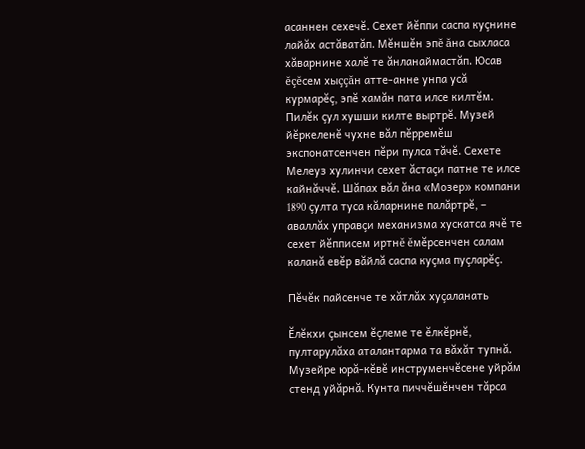асаннен сехечĕ. Сехет йĕппи саспа куçнине лайăх астăватăп. Мĕншĕн эпĕ ăна сыхласа хăварнине халĕ те ăнланаймастăп. Юсав ĕçĕсем хыççăн атте-анне унпа усă курмарĕç, эпĕ хамăн пата илсе килтĕм. Пилĕк çул хушши килте выртрĕ. Музей йĕркеленĕ чухне вăл пĕрремĕш экспонатсенчен пĕри пулса тăчĕ. Сехете Мелеуз хулинчи сехет ăстаçи патне те илсе кайнăччĕ. Шăпах вăл ăна «Мозер» компани 1890 çулта туса кăларнине палăртрĕ, – аваллăх управçи механизма хускатса ячĕ те сехет йĕпписем иртнĕ ĕмĕрсенчен салам каланă евĕр вăйлă саспа куçма пуçларĕç.

Пĕчĕк пайсенче те хăтлăх хуçаланать

Ĕлĕкхи çынсем ĕçлеме те ĕлкĕрнĕ, пултарулăха аталантарма та вăхăт тупнă. Музейре юрă-кĕвĕ инструменчĕсене уйрăм стенд уйăрнă. Кунта пиччĕшĕнчен тăрса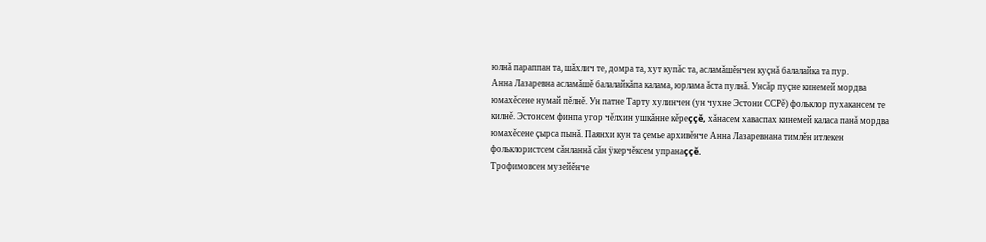юлнă параппан та, шăхлич те, домра та, хут купăс та, асламăшĕнчен куçнă балалайка та пур.
Анна Лазаревна асламăшĕ балалайкăпа калама, юрлама ăста пулнă. Унсăр пуçне кинемей мордва юмахĕсене нумай пĕлнĕ. Ун патне Тарту хулинчен (ун чухне Эстони ССРĕ) фольклор пухакансем те килнĕ. Эстонсем финпа угор чĕлхин ушкăнне кĕреççĕ, хăнасем хаваспах кинемей каласа панă мордва юмахĕсене çырса пынă. Паянхи кун та çемье архивĕнче Анна Лазаревнана тимлĕн итлекен фольклористсем сăнланнă сăн ÿкерчĕксем упранаççĕ.
Трофимовсен музейĕнче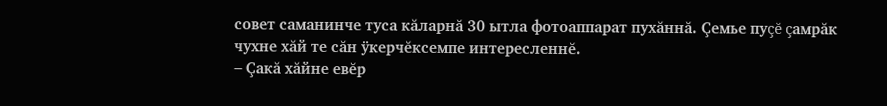совет саманинче туса кăларнă 30 ытла фотоаппарат пухăннă. Çемье пуçĕ çамрăк чухне хăй те сăн ÿкерчĕксемпе интересленнĕ.
– Çакă хăйне евĕр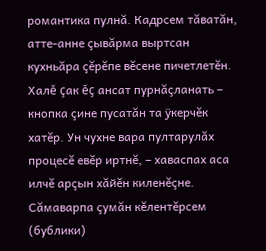романтика пулнă. Кадрсем тăватăн, атте-анне çывăрма выртсан кухньăра çĕрĕпе вĕсене пичетлетĕн. Халĕ çак ĕç ансат пурнăçланать – кнопка çине пусатăн та ÿкерчĕк хатĕр. Ун чухне вара пултарулăх процесĕ евĕр иртнĕ, – хаваспах аса илчĕ арçын хăйĕн киленĕçне.
Сăмаварпа çумăн кĕлентĕрсем (бублики)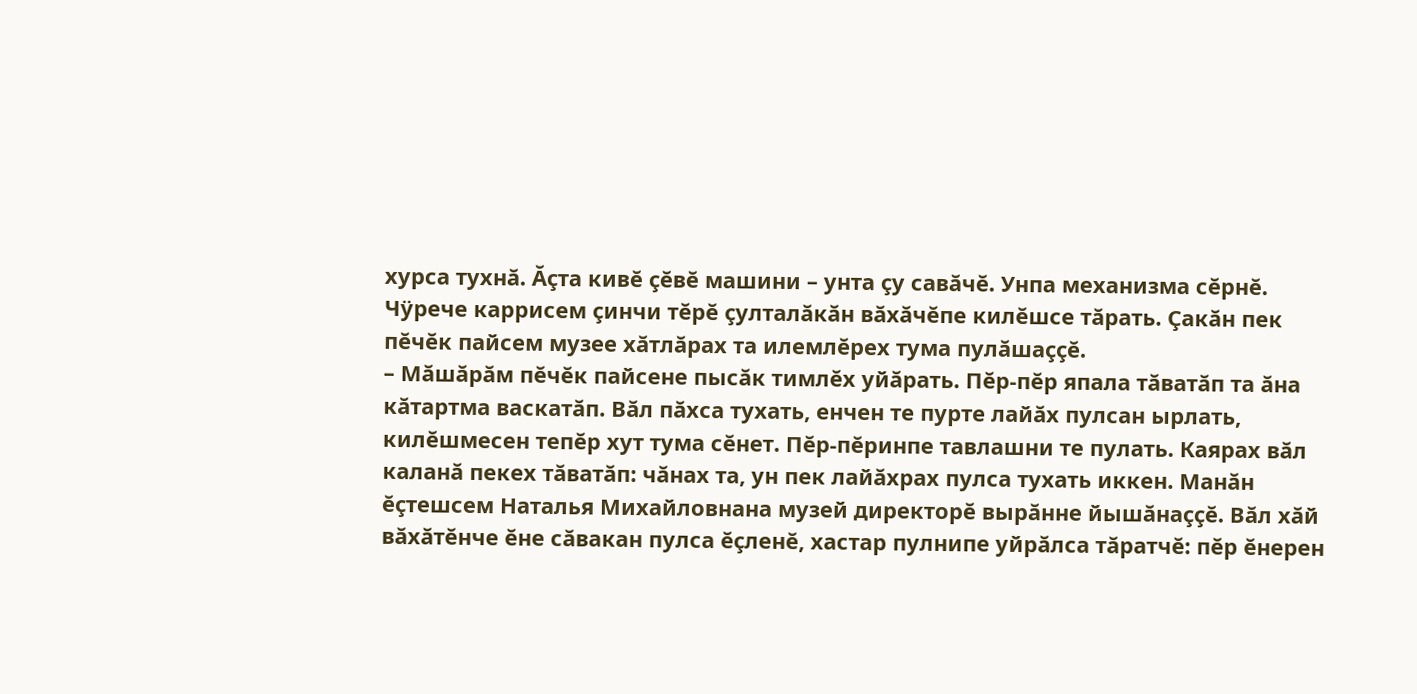хурса тухнă. Ăçта кивĕ çĕвĕ машини – унта çу савăчĕ. Унпа механизма сĕрнĕ. Чÿрече каррисем çинчи тĕрĕ çулталăкăн вăхăчĕпе килĕшсе тăрать. Çакăн пек пĕчĕк пайсем музее хăтлăрах та илемлĕрех тума пулăшаççĕ.
– Мăшăрăм пĕчĕк пайсене пысăк тимлĕх уйăрать. Пĕр-пĕр япала тăватăп та ăна кăтартма васкатăп. Вăл пăхса тухать, енчен те пурте лайăх пулсан ырлать, килĕшмесен тепĕр хут тума сĕнет. Пĕр-пĕринпе тавлашни те пулать. Каярах вăл каланă пекех тăватăп: чăнах та, ун пек лайăхрах пулса тухать иккен. Манăн ĕçтешсем Наталья Михайловнана музей директорĕ вырăнне йышăнаççĕ. Вăл хăй вăхăтĕнче ĕне сăвакан пулса ĕçленĕ, хастар пулнипе уйрăлса тăратчĕ: пĕр ĕнерен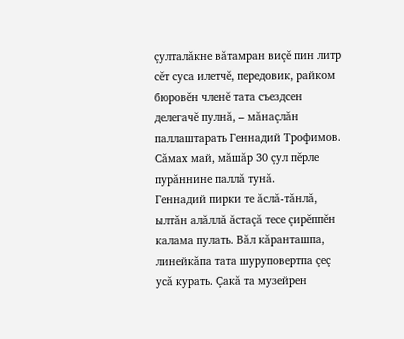çулталăкне вăтамран виçĕ пин литр сĕт суса илетчĕ, передовик, райком бюровĕн членĕ тата съездсен делегачĕ пулнă, – мăнаçлăн паллаштарать Геннадий Трофимов.
Сăмах май, мăшăр 30 çул пĕрле пурăннине паллă тунă.
Геннадий пирки те ăслă-тăнлă, ылтăн алăллă ăстаçă тесе çирĕппĕн калама пулать. Вăл кăранташпа, линейкăпа тата шуруповертпа çеç усă курать. Çакă та музейрен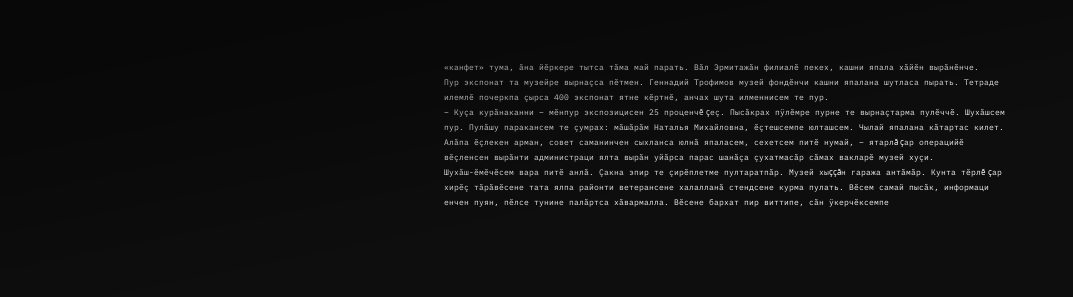«канфет» тума, ăна йĕркере тытса тăма май парать. Вăл Эрмитажăн филиалĕ пекех, кашни япала хăйĕн вырăнĕнче.
Пур экспонат та музейре вырнаçса пĕтмен. Геннадий Трофимов музей фондĕнчи кашни япалана шутласа пырать. Тетраде илемлĕ почеркпа çырса 400 экспонат ятне кĕртнĕ, анчах шута илменнисем те пур.
– Куçа курăнаканни – мĕнпур экспозицисен 25 проценчĕ çеç. Пысăкрах пÿлĕмре пурне те вырнаçтарма пулĕччĕ. Шухăшсем пур. Пулăшу паракансем те çумрах: мăшăрăм Наталья Михайловна, ĕçтешсемпе юлташсем. Чылай япалана кăтартас килет. Алăпа ĕçлекен арман, совет саманинчен сыхланса юлнă япаласем, сехетсем питĕ нумай, – ятарлă çар операцийĕ вĕçленсен вырăнти администраци ялта вырăн уйăрса парас шанăçа çухатмасăр сăмах вакларĕ музей хуçи.
Шухăш-ĕмĕчĕсем вара питĕ анлă. Çакна эпир те çирĕплетме пултаратпăр. Музей хыççăн гаража антăмăр. Кунта тĕрлĕ çар хирĕç тăрăвĕсене тата ялпа районти ветерансене халалланă стендсене курма пулать. Вĕсем самай пысăк, информаци енчен пуян, пĕлсе тунине палăртса хăвармалла. Вĕсене бархат пир виттипе, сăн ÿкерчĕксемпе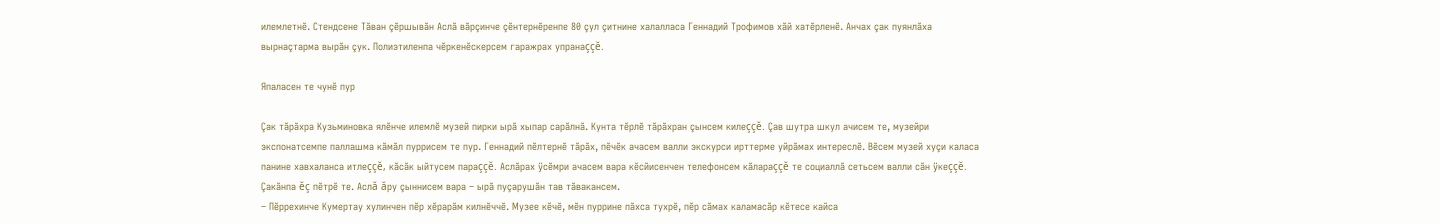илемлетнĕ. Стендсене Тăван çĕршывăн Аслă вăрçинче çĕнтернĕренпе 80 çул çитнине халалласа Геннадий Трофимов хăй хатĕрленĕ. Анчах çак пуянлăха вырнаçтарма вырăн çук. Полиэтиленпа чĕркенĕскерсем гаражрах упранаççĕ.

Япаласен те чунĕ пур

Çак тăрăхра Кузьминовка ялĕнче илемлĕ музей пирки ырă хыпар сарăлнă. Кунта тĕрлĕ тăрăхран çынсем килеççĕ. Çав шутра шкул ачисем те, музейри экспонатсемпе паллашма кăмăл пуррисем те пур. Геннадий пĕлтернĕ тăрăх, пĕчĕк ачасем валли экскурси ирттерме уйрăмах интереслĕ. Вĕсем музей хуçи каласа панине хавхаланса итлеççĕ, кăсăк ыйтусем параççĕ. Аслăрах ÿсĕмри ачасем вара кĕсйисенчен телефонсем кăлараççĕ те социаллă сетьсем валли сăн ÿкеççĕ. Çакăнпа ĕç пĕтрĕ те. Аслă ăру çыннисем вара – ырă пуçарушăн тав тăвакансем.
– Пĕррехинче Кумертау хулинчен пĕр хĕрарăм килнĕччĕ. Музее кĕчĕ, мĕн пуррине пăхса тухрĕ, пĕр сăмах каламасăр кĕтесе кайса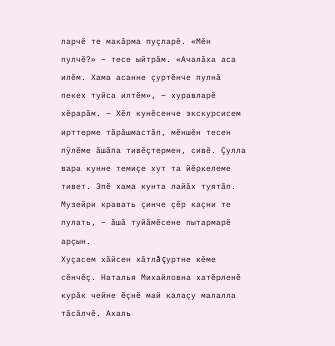ларчĕ те макăрма пуçларĕ. «Мĕн пулчĕ?» – тесе ыйтрăм. «Ачалăха аса илĕм. Хама асанне çуртĕнче пулнă пекех туйса илтĕм», – хуравларĕ хĕрарăм. – Хĕл кунĕсенче экскурсисем ирттерме тăрăшмастăп, мĕншĕн тесен пÿлĕме ăшăпа тивĕçтермен, сивĕ. Çулла вара кунне темиçе хут та йĕркелеме тивет. Эпĕ хама кунта лайăх туятăп. Музейри кравать çинче çĕр каçни те пулать, – ăшă туйăмĕсене пытармарĕ арçын.
Хуçасем хăйсен хăтлă çуртне кĕме сĕнчĕç. Наталья Михайловна хатĕрленĕ курăк чейне ĕçнĕ май калаçу малалла тăсăлчĕ. Ахаль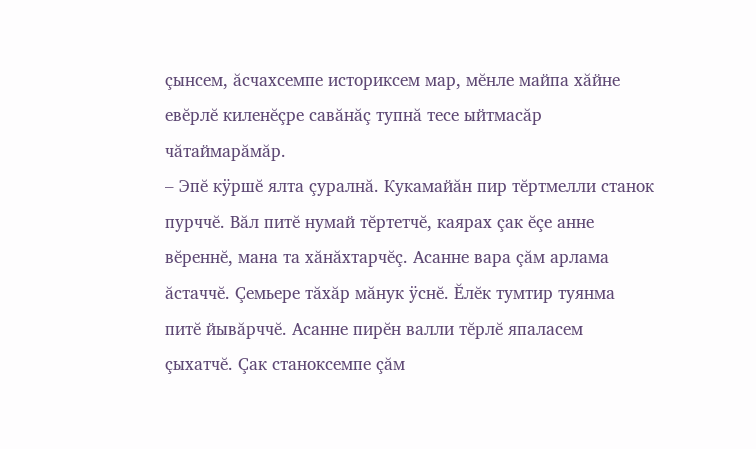çынсем, ăсчахсемпе историксем мар, мĕнле майпа хăйне евĕрлĕ киленĕçре савăнăç тупнă тесе ыйтмасăр чăтаймарăмăр.
– Эпĕ кÿршĕ ялта çуралнă. Кукамайăн пир тĕртмелли станок пурччĕ. Вăл питĕ нумай тĕртетчĕ, каярах çак ĕçе анне вĕреннĕ, мана та хăнăхтарчĕç. Асанне вара çăм арлама ăстаччĕ. Çемьере тăхăр мăнук ÿснĕ. Ĕлĕк тумтир туянма питĕ йывăрччĕ. Асанне пирĕн валли тĕрлĕ япаласем çыхатчĕ. Çак станоксемпе çăм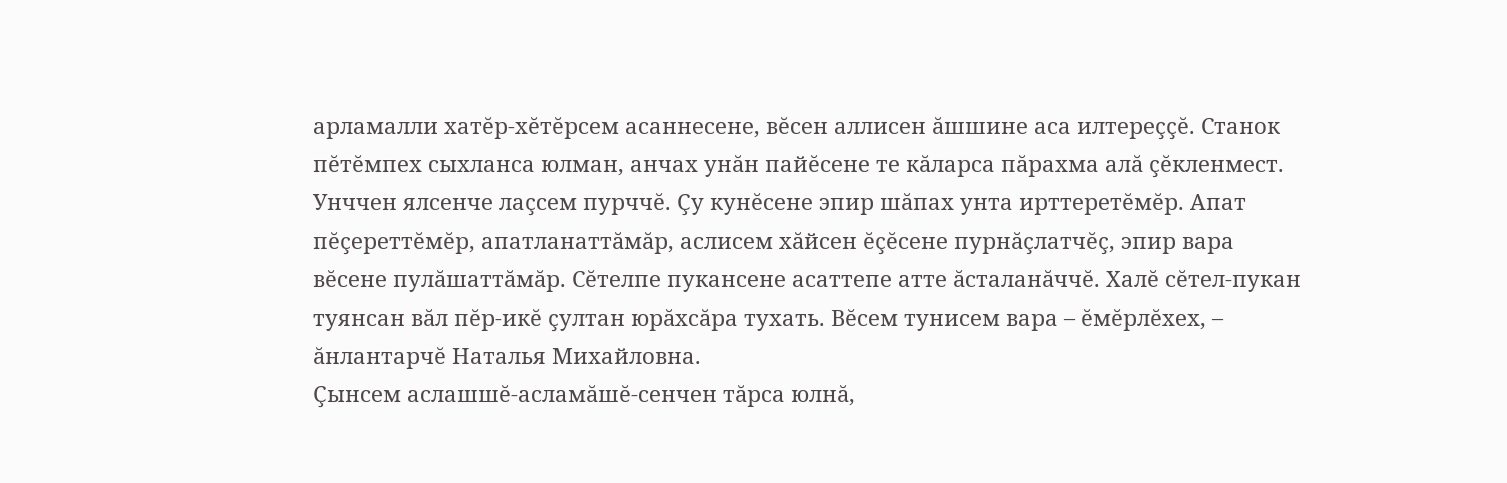арламалли хатĕр-хĕтĕрсем асаннесене, вĕсен аллисен ăшшине аса илтереççĕ. Станок пĕтĕмпех сыхланса юлман, анчах унăн пайĕсене те кăларса пăрахма алă çĕкленмест.
Унччен ялсенче лаçсем пурччĕ. Çу кунĕсене эпир шăпах унта ирттеретĕмĕр. Апат пĕçереттĕмĕр, апатланаттăмăр, аслисем хăйсен ĕçĕсене пурнăçлатчĕç, эпир вара вĕсене пулăшаттăмăр. Сĕтелпе пукансене асаттепе атте ăсталанăччĕ. Халĕ сĕтел-пукан туянсан вăл пĕр-икĕ çултан юрăхсăра тухать. Вĕсем тунисем вара – ĕмĕрлĕхех, – ăнлантарчĕ Наталья Михайловна.
Çынсем аслашшĕ-асламăшĕ-сенчен тăрса юлнă,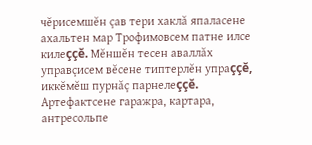чĕрисемшĕн çав тери хаклă япаласене ахальтен мар Трофимовсем патне илсе килеççĕ. Мĕншĕн тесен аваллăх управçисем вĕсене типтерлĕн упраççĕ, иккĕмĕш пурнăç парнелеççĕ. Артефактсене гаражра, картара, антресольпе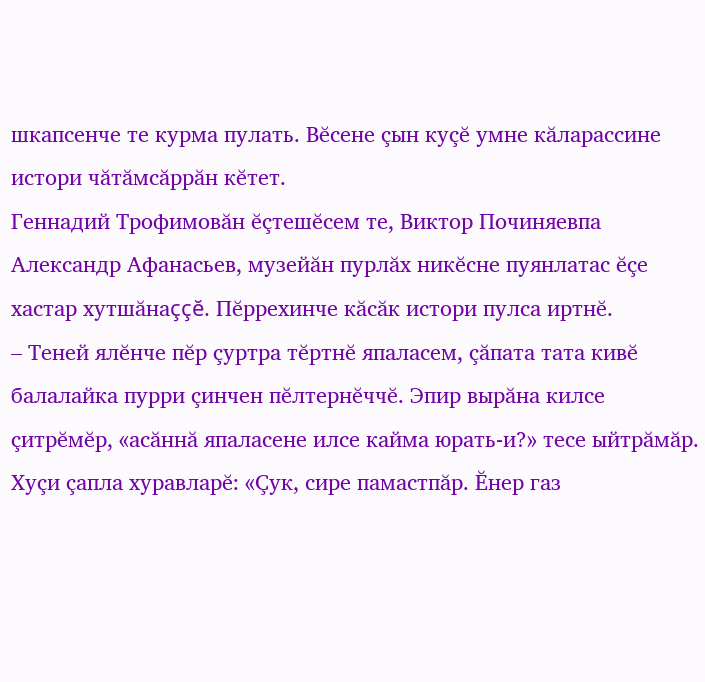шкапсенче те курма пулать. Вĕсене çын куçĕ умне кăларассине истори чăтăмсăррăн кĕтет.
Геннадий Трофимовăн ĕçтешĕсем те, Виктор Починяевпа Александр Афанасьев, музейăн пурлăх никĕсне пуянлатас ĕçе хастар хутшăнаççĕ. Пĕррехинче кăсăк истори пулса иртнĕ.
– Теней ялĕнче пĕр çуртра тĕртнĕ япаласем, çăпата тата кивĕ балалайка пурри çинчен пĕлтернĕччĕ. Эпир вырăна килсе çитрĕмĕр, «асăннă япаласене илсе кайма юрать-и?» тесе ыйтрăмăр. Хуçи çапла хуравларĕ: «Çук, сире памастпăр. Ĕнер газ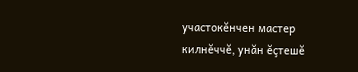участокĕнчен мастер килнĕччĕ, унăн ĕçтешĕ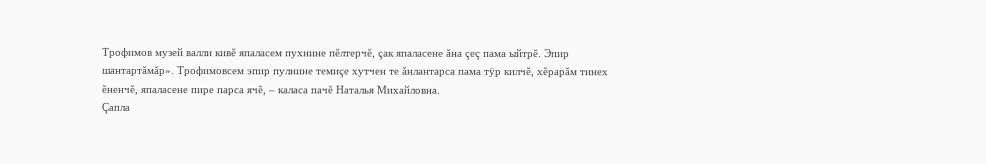Трофимов музей валли кивĕ япаласем пухнине пĕлтерчĕ, çак япаласене ăна çеç пама ыйтрĕ. Эпир шантартăмăр». Трофимовсем эпир пулнине темиçе хутчен те ăнлантарса пама тÿр килчĕ, хĕрарăм тинех ĕненчĕ, япаласене пире парса ячĕ, – каласа пачĕ Наталья Михайловна.
Çапла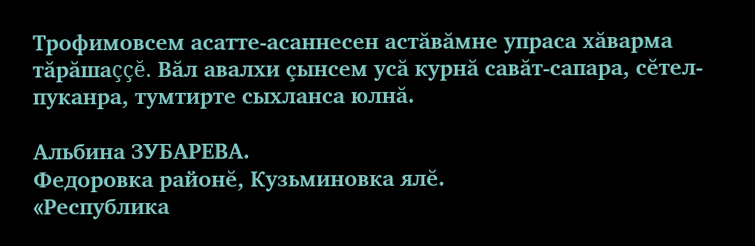Трофимовсем асатте-асаннесен астăвăмне упраса хăварма тăрăшаççĕ. Вăл авалхи çынсем усă курнă савăт-сапара, сĕтел-пуканра, тумтирте сыхланса юлнă.

Альбина ЗУБАРЕВА.
Федоровка районĕ, Кузьминовка ялĕ.
«Республика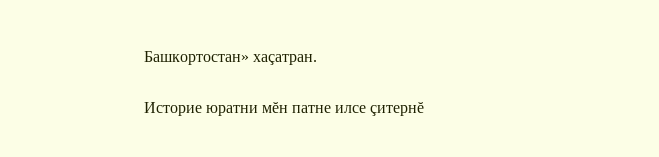Башкортостан» хаçатран.

Историе юратни мĕн патне илсе çитернĕ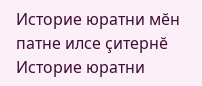Историе юратни мĕн патне илсе çитернĕ
Историе юратни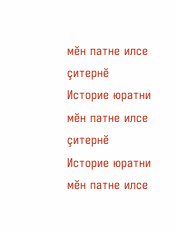мĕн патне илсе çитернĕ
Историе юратни мĕн патне илсе çитернĕ
Историе юратни мĕн патне илсе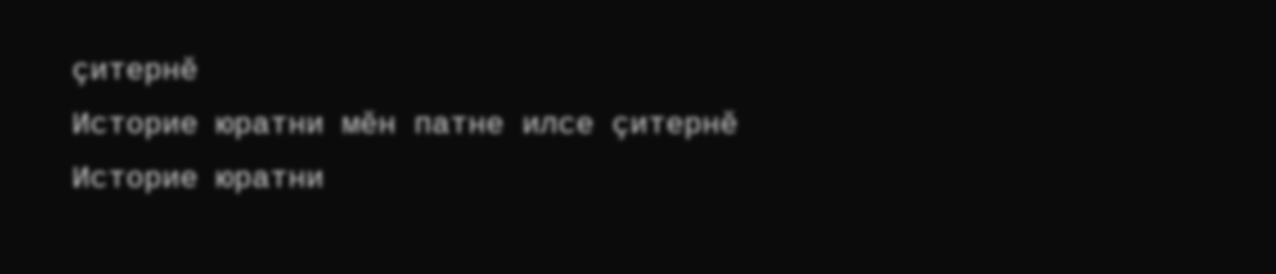çитернĕ
Историе юратни мĕн патне илсе çитернĕ
Историе юратни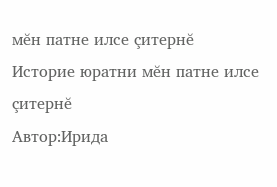мĕн патне илсе çитернĕ
Историе юратни мĕн патне илсе çитернĕ
Автор:Ирида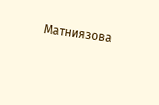Матниязова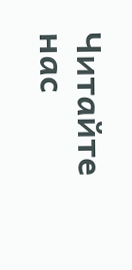Читайте нас